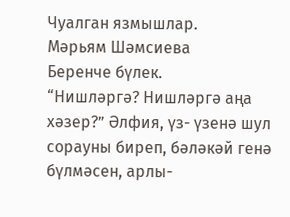Чуалган язмышлар.
Мәрьям Шәмсиева
Беренче бүлек.
“Нишләргә? Нишләргә аңа хәзер?” Әлфия, үз- үзенә шул сорауны биреп, бәләкәй генә бүлмәсен, арлы-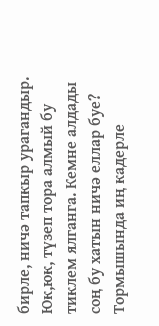бирле, ничә тапкыр урагандыр. Юк,юк, түзеп тора алмый бу тиклем ялганга. Кемне алдады соң бу хатын ничә еллар буе? Тормышында иң кадерле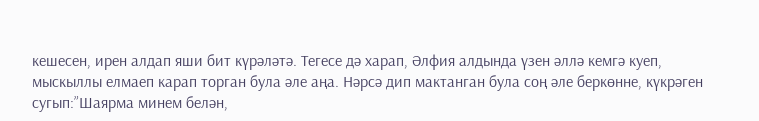кешесен, ирен алдап яши бит күрәләтә. Тегесе дә харап, Әлфия алдында үзен әллә кемгә куеп, мыскыллы елмаеп карап торган була әле аңа. Нәрсә дип мактанган була соң әле беркөнне, күкрәген сугып:”Шаярма минем белән,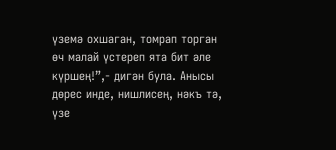үземә охшаган, томрап торган өч малай үстереп ята бит әле күршең!”,- дигән була. Анысы дөрес инде, нишлисең, нәкъ тә, үзе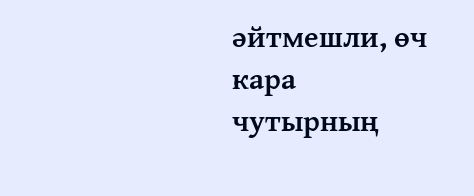әйтмешли, өч кара чутырның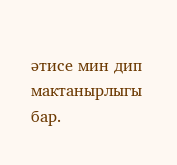әтисе мин дип мактанырлыгы бар.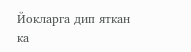Йокларга дип яткан ка